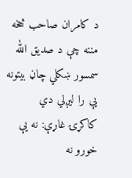د کامران صاحب څخه مننه چې د صدیق الله سمسور ښکلي چاڼ بیتونه يې را لیږلي دي
کاکړۍ غاړې: نه يې خورو نه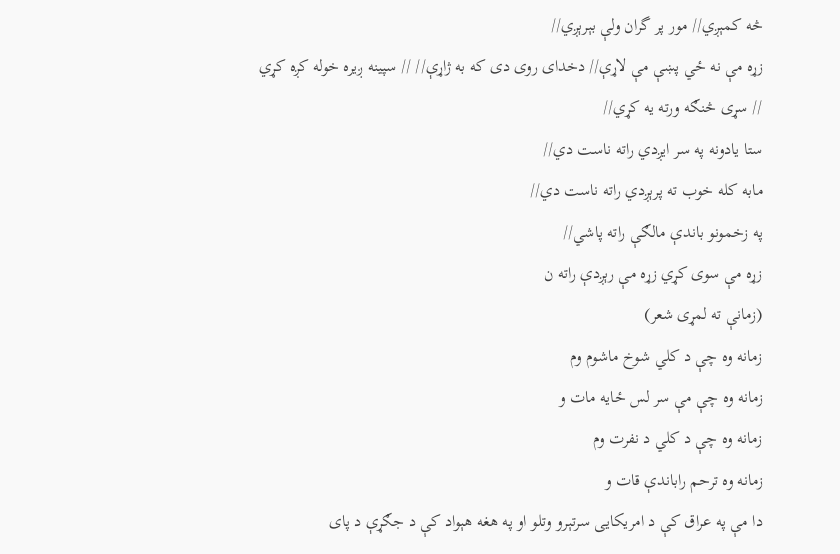څه کمېږي// مور پر گران ولې بېرېږي//
زړه مې نه ځي پښې مې لاړې// دخداى روى دى که به ژاړې// // سپينه ږيره خوله کږه کړي // سړى څنګه ورته يه کړي//
ستا یادونه په سر ایږدي راته ناست دي//
مابه کله خوب ته پرېږدي راته ناست دي//
په زخمونو باندې مالګې راته پاشي//
زړه مې سوی کړي زړه مې رېږدې راته ن
(زمانې ته لمړی شعر)
زمانه وه چې د کلي شوخ ماشوم وم
زمانه وه چې مې سر لس ځایه مات و
زمانه وه چې د کلي د نفرت وم
زمانه وه ترحم راباندې قات و
دا مې په عراق کې د امریکايی سرتېرو وتلو او په هغه هېواد کې د جګړې د پای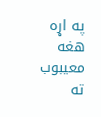په اړه هغه معیبوب ته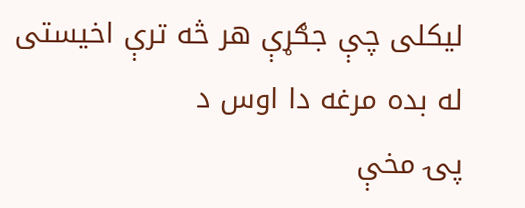لیکلی چې جګړې هر څه ترې اخیستی له بده مرغه دا اوس د
پۍ مخې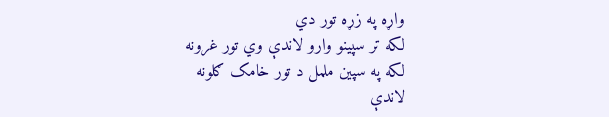واړه په زړه تور دي
لکه تر سپينو وارو لاندې وي تور غرونه
لکه په سپين ململ د تور خامک ګلونه
لاندې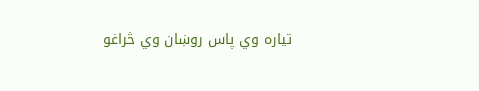تياره وي پاس روښان وي څراغو